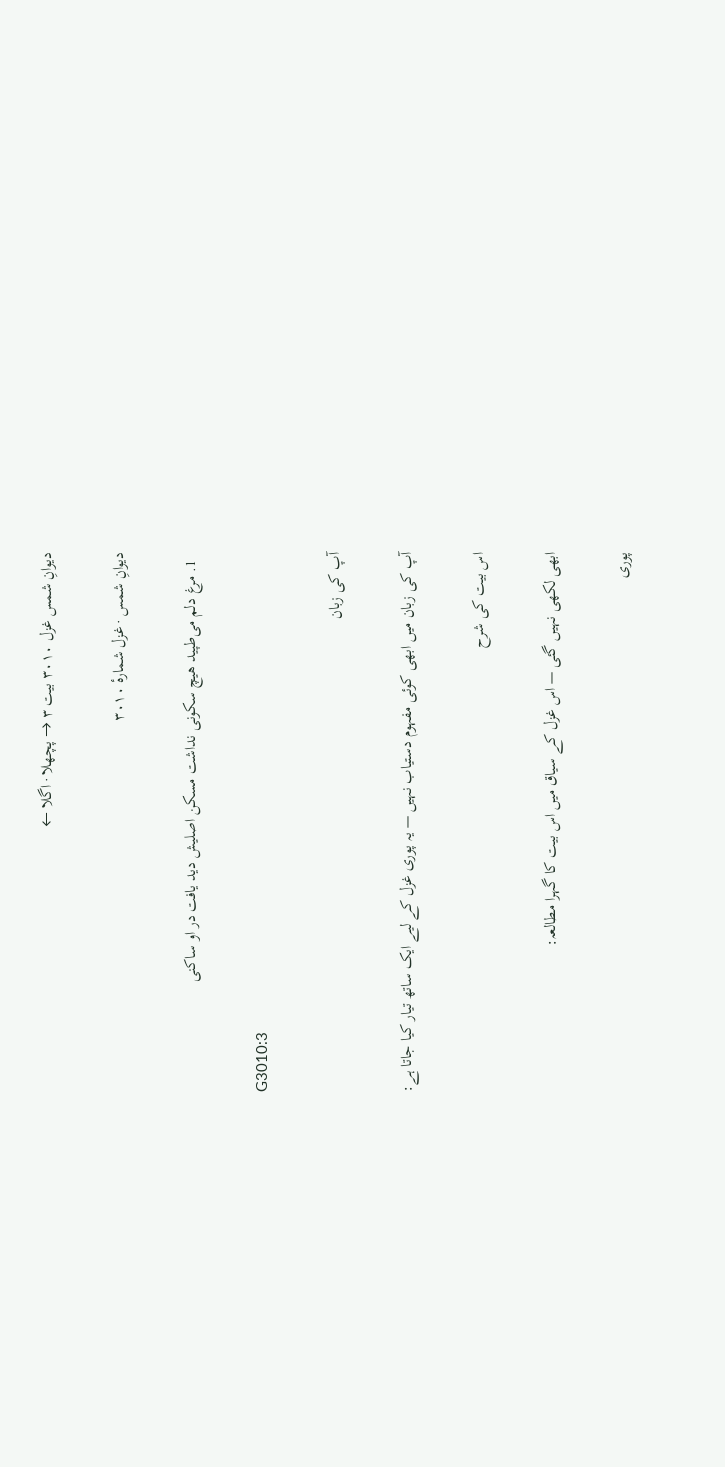دیوانِ شمس غزل ۳۰۱۰ بیت ۳ → پچھلا · اگلا ←

دیوانِ شمس · غزل شمارهٔ ۳۰۱۰

  1. مرغ دلم می‌طپید هیچ سکونی نداشت مسکن اصلیش دید یافت در او ساکنی

G3010:3

آپ کی زبان

آپ کی زبان میں ابھی کوئی مفہوم دستیاب نہیں — یہ پوری غزل کے لیے ایک ساتھ تیار کیا جاتا ہے:

اس بیت کی شرح

ابھی لکھی نہیں گئی — اس غزل کے سیاق میں اس بیت کا گہرا مطالعہ:

پوری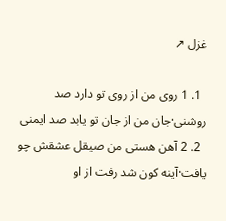غزل ↗

  1. 1 روی من از روی تو دارد صد روشنی·جان من از جان تو یابد صد ایمنی
  2. 2 آهن هستی من صیقل عشقش چو یافت·آینه کون شد رفت از او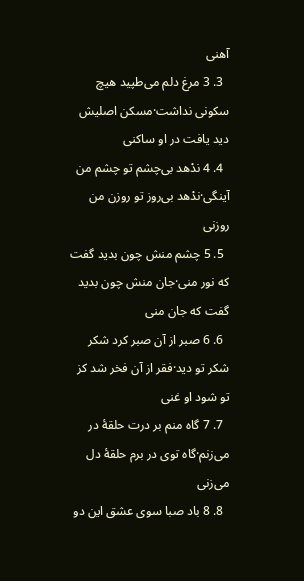آهنی
  3. 3 مرغ دلم می‌طپید هیچ سکونی نداشت·مسکن اصلیش دید یافت در او ساکنی
  4. 4 ندْهد بی‌چشم تو چشم من آینگی·ندْهد بی‌روز تو روزن من روزنی
  5. 5 چشم منش چون بدید گفت که نور منی·جان منش چون بدید گفت که جان منی
  6. 6 صبر از آن صبر کرد شکر شکر تو دید·فقر از آن فخر شد کز تو شود او غنی
  7. 7 گاه منم بر درت حلقهٔ در می‌زنم·گاه توی در برم حلقهٔ دل می‌زنی
  8. 8 باد صبا سوی عشق این دو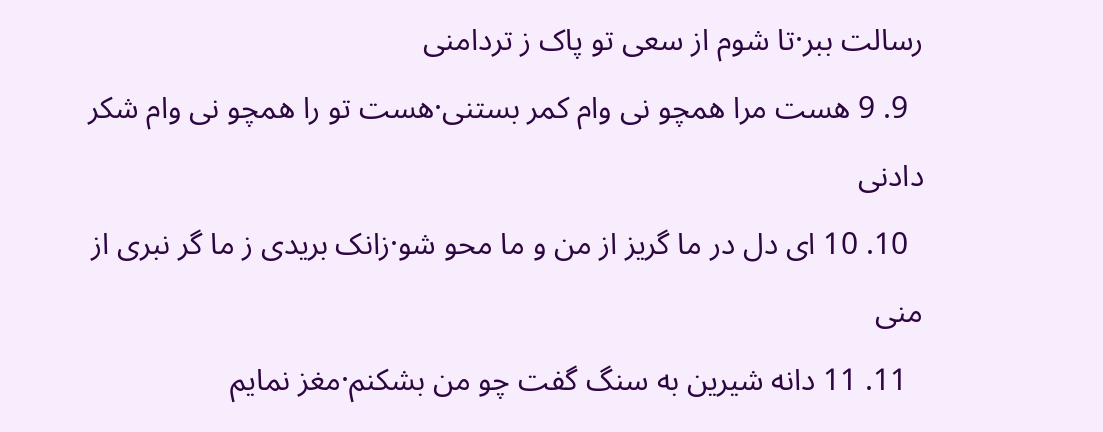رسالت ببر·تا شوم از سعی تو پاک ز تردامنی
  9. 9 هست مرا همچو نی وام کمر بستنی·هست تو را همچو نی وام شکر دادنی
  10. 10 ای دل در ما گریز از من و ما محو شو·زانک بریدی ز ما گر نبری از منی
  11. 11 دانه شیرین به سنگ گفت چو من بشکنم·مغز نمایم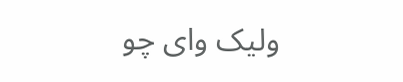ولیک وای چو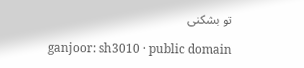تو بشکنی

ganjoor: sh3010 · public domain